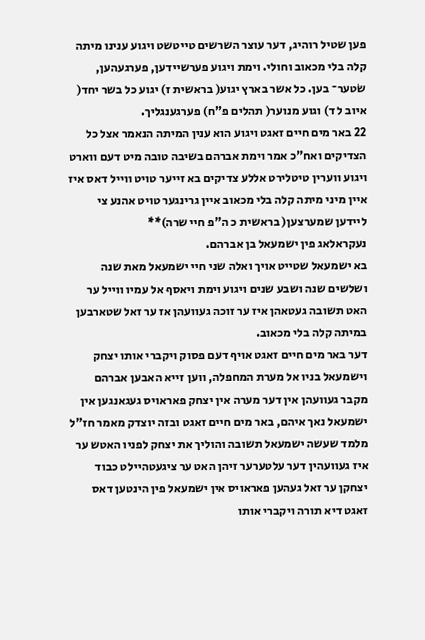פען שטיל רוהיג, דער עוצר השרשים טייטשט ויגוע ענינו מיתה קלה בלי מכאוב וחולי. וימת ויגוע פערשיידען, פערגעהען, שׂטער־ בען. כל אשר בארץ יגוע( בראשית ז) יגוע כל בשר יחד( איוב ל ד) וגוע מנוער( תהלים פ"ח) פערגענגליך.
22 באר מים חיים זאגט ויגוע הוא ענין המיתה הנאמר אצל כל
הצדיקים ואח"כ אמר וימת אברהם בשיבה טובה מיט דעם ווארט ויגוע ווערין טיטלירט אללע צדיקים בא זייער טויט ווייל דאס איז איין מיני מיתה קלה בלי מכאוב איין גרינגער טויט אהנע צי ליידען שמערצען( בראשית כ ה"פ חיי שרה)**
נעקראלאג פין ישמעאל בן אברהם.
בא ישמעאל שטייט אויך ואלה שני חיי ישמעאל מאת שנה ושלשים שנה ושבע שנים ויגוע וימת ויאסף אל עמיו ווייל ער האט תשובה געטאהן איז ער זוכה געוועהן אז ער זאל שטארבען במיתה קלה בלי מכאוב.
דער באר מים חיים זאגט אויף דעם פסוק ויקברי אותו יצחק וישמעאל בניו אל מערת המחפלה, ווען זייא האבען אברהם מקבר געוועהן אין דער מערה אין יצחק פאראויס געגאנגען אין ישמעאל נאך איהם, באר מים חיים זאגט ובזה יוצדק מאמר חז"ל מלמד שעשה ישמעאל תשובה והוליך את יצחק לפניו האטש ער איז געוועהין דער עלטערער זיהן האט ער ציגעטהיילט כבוד יצחקן ער זאל געהען פאראויס אין ישמעאל פין הינטען דאס זאגט דיא תורה ויקברי אותו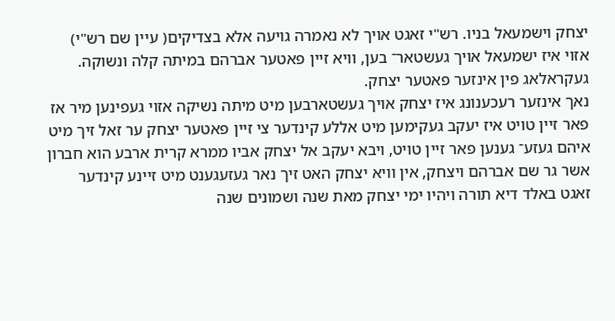יצחק וישמעאל בניו. רש"י זאגט אויך לא נאמרה גויעה אלא בצדיקים( עיין שם רש"י) אזוי איז ישמעאל אויך געשטאר־ בען, וויא זיין פאטער אברהם במיתה קלה ונשוקה. געקראלאג פין אינזער פאטער יצחק.
נאך אינזער רעכענונג איז יצחק אויך געשטארבען מיט מיתה נשיקה אזוי געפינען מיר אז פאר זיין טויט איז יעקב געקימען מיט אללע קינדער צי זיין פאטער יצחק ער זאל זיך מיט איהם געזע־ גענען פאר זיין טויט, ויבא יעקב אל יצחק אביו ממרא קרית ארבע הוא חברון אשר גר שם אברהם ויצחק, אין וויא יצחק האט זיך נאר געזעגענט מיט זיינע קינדער זאגט באלד דיא תורה ויהיו ימי יצחק מאת שנה ושמונים שנה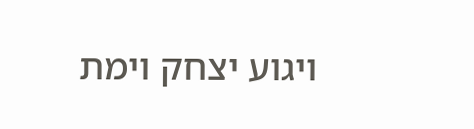ויגוע יצחק וימת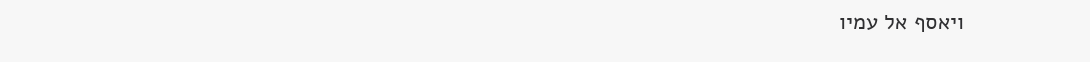ויאסף אל עמיו